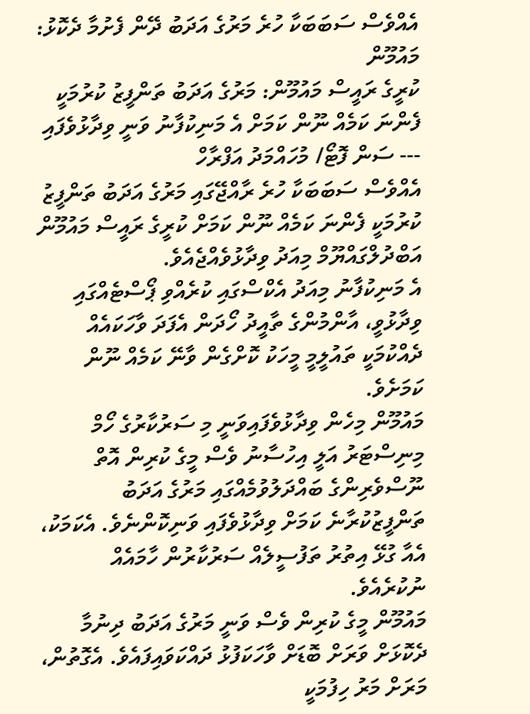އެއްވެސް ސަބަބަކާ ހުރެ މަރުގެ އަދަބު ދޭން ފެށުމާ ދެކޮޅު: މައުމޫން
ކުރީގެ ރައީސް މައުމޫން: މަރުގެ އަދަބު ތަންފީޒު ކުރުމަކީ ފެންނަ ކަމެއް ނޫން ކަމަށް އެ މަނިކުފާނު ވަނީ ވިދާޅުވެފައި --- ސަން ފޮޓޯ/ މުހައްމަދު އަފްރާހް
އެއްވެސް ސަބަބަކާ ހުރެ ރާއްޖޭގައި މަރުގެ އަދަބު ތަންފީޒު ކުރުމަކީ ފެންނަ ކަމެއް ނޫން ކަމަށް ކުރީގެ ރައީސް މައުމޫން އަބްދުލްގައްޔޫމް މިއަދު ވިދާޅުވެއްޖެއެވެ.
އެ މަނިކުފާނު މިއަދު އެކްސްގައި ކުރެއްވި ޕޯސްޓެއްގައި ވިދާޅުވީ، އާންމުންގެ ތާއީދު ހޯދަން އެފަދަ ވާހަކައެއް ދެއްކުމަކީ ތައުލީމީ މީހަކު ކޮށްގެން ވާނޭ ކަމެއް ނޫން ކަމަށެވެ.
މައުމޫން މިހެން ވިދާޅުވެފައިވަނީ މި ސަރުކާރުގެ ހޯމް މިނިސްޓަރު އަލީ އިހުސާނު ވެސް މީގެ ކުރިން އޮތް ނޫސްވެރިންގެ ބައްދަލުވުމެއްގައި މަރުގެ އަދަބު ތަންފީޒުކުރާނެ ކަމަށް ވިދާޅުވެފައި ވަނިކޮންނެވެ. އެކަމަކު، އެއާ ގުޅޭ އިތުރު ތަފުސީލެއް ސަރުކާރުން ހާމައެއް ނުކުރެއެވެ.
މައުމޫން މީގެ ކުރިން ވެސް ވަނީ މަރުގެ އަދަބު ދިނުމާ ދެކޮޅަށް ވަރަށް ބޮޑަށް ވާހަކަފުޅު ދައްކަވައިފައެވެ. އެގޮތުން، މަރަށް މަރު ހިފުމަކީ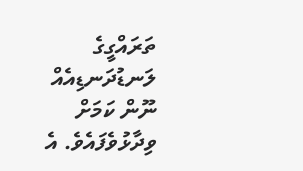ތަރައްގީގެ ލަނޑުދަނޑިއެއް ނޫން ކަމަށް ވިދާޅުވެފައެވެ. އެ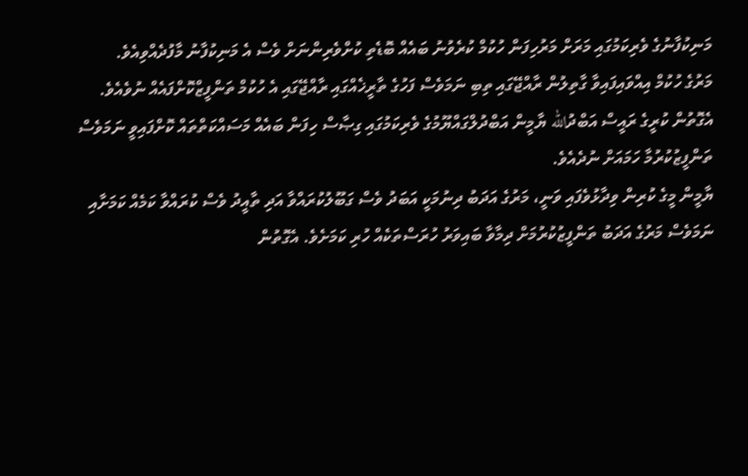މަނިކުފާނުގެ ވެރިކަމުގައި މަރަށް މަރުހިފަން ހުކުމް ކުރެވުނު ބައެއް ބޮޑެތި ކުށްވެރިންނަށް ވެސް އެ މަނިކުފާނު މާފުދެއްވިއެވެ.
މަރުގެ ހުކުމް އިއްވައިފައިވާ ގާތިލުން ރާއްޖޭގައި ތިބި ނަމަވެސް ފަހުގެ ތާރީޚެއްގައި ރާއްޖޭގައި އެ ހުކުމް ތަންފީޒްކޮށްފައެއް ނުވެއެވެ.
އެގޮތުން ކުރީގެ ރައީސް އަބްދުالله ޔާމީން އަބްދުލްގައްޔޫމުގެ ވެރިކަމުގައި ގިޞާސް ހިފަން ބައެއް މަސައްކަތްތައް ކޮށްފައިވީ ނަމަވެސް ތަންފީޒުކުރުމާ ހަމައަށް ނުދެއެވެ.
ޔާމީން މީގެ ކުރިން ވިދާޅުވެފައި ވަނީ، މަރުގެ އަދަބު ދިނުމަކީ އަބަދު ވެސް ގަބޫލުކުރައްވާ އަދި ތާއީދު ވެސް ކުރައްވާ ކަމެއް ކަމަށާއި ނަމަވެސް މަރުގެ އަދަބު ތަންފީޒުކުރުމަށް ދިމާވާ ބައިވަރު ހުރަސްތަކެއް ހުރި ކަމަށެވެ. އެގޮތުން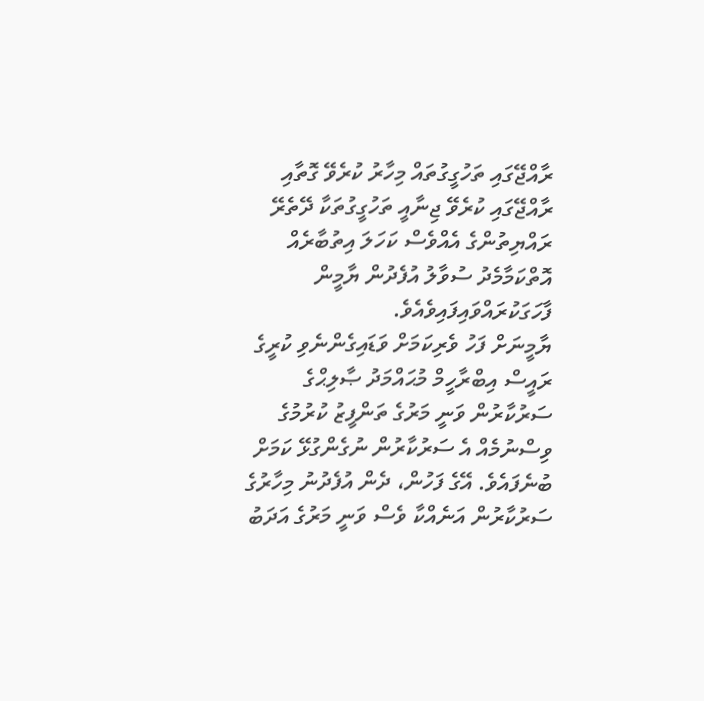ރާއްޖޭގައި ތަހުގީގުތައް މިހާރު ކުރެވޭ ގޮތާއި ރާއްޖޭގައި ކުރެވޭ ޖިނާއީ ތަހުގީގުތަކާ ދޭތެރޭ ރައްޔިތުންގެ އެއްވެސް ކަހަލަ އިތުބާރެއް އޮތްކަމާމެދު ސުވާލު އުފެދުން ޔާމީން ފާހަގަކުރައްވައިފައިވެއެވެ.
ޔާމީނަށް ފަހު ވެރިކަމަށް ވަޑައިގެންނެވި ކުރީގެ ރައީސް އިބްރާހީމް މުޙައްމަދު ޞާލިޙްގެ ސަރުކާރުން ވަނީ މަރުގެ ތަންފީޒު ކުރުމުގެ ވިސްނުމެއް އެ ސަރުކާރުން ނުގެންގުޅޭ ކަމަށް ބުނެފައެވެ. އޭގެ ފަހުން، ދެން އުފެދުނު މިހާރުގެ ސަރުކާރުން އަނެއްކާ ވެސް ވަނީ މަރުގެ އަދަބު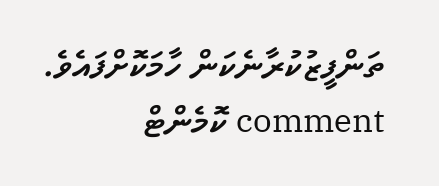ތަންފީޒުކުރާނެކަން ހާމަކޮށްފައެވެ.
comment ކޮމެންޓް